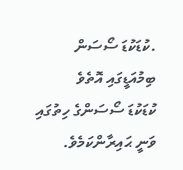.ކުޑަކުޑަ ސޯސަން ބިމުއަޑީގައި އޮތެވެ
ކުޑަކުޑަ ސޯސަންގެ ހިތުގައި ވަނީ ޙައިރާންކަމެވެ.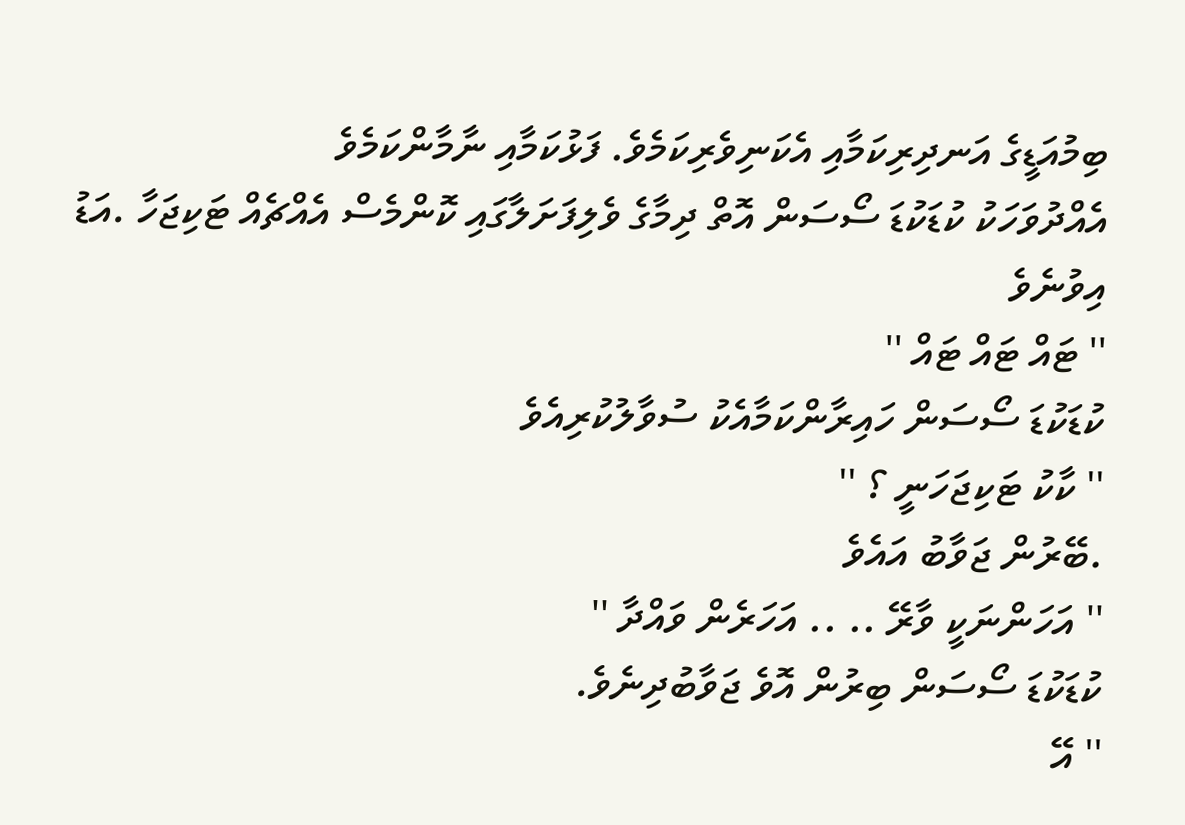ބިމުއަޑީގެ އަނދިރިކަމާއި އެކަނިވެރިކަމެވެ. ފަޅުކަމާއި ނާމާންކަމެވެ
އެއްދުވަހަކު ކުޑަކުޑަ ސޯސަން އޮތް ދިމާގެ ވެލިފަށަލާގައި ކޮންމެސް އެއްޗެއް ޓަކިޖަހާ .އަޑު އިވުނެވެ
'' ޓައް ޓައް ޓައް ''
ކުޑަކުޑަ ސޯސަން ހައިރާންކަމާއެކު ސުވާލުކުރިއެވެ
'' ކާކު ޓަކިޖަހަނީ ؟ ''
.ބޭރުން ޖަވާބު އައެވެ
'' އަހަންނަކީ ވާރޭ .. .. އަހަރެން ވައްދާ ''
ކުޑަކުޑަ ސޯސަން ބިރުން އޮވެ ޖަވާބުދިނެވެ.
'' އޭ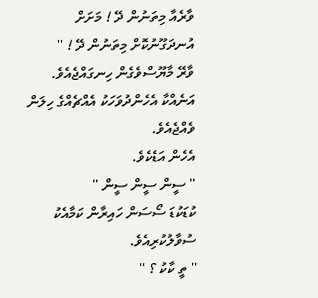ވާރެއާ މިތަނުން ދޭ ! މަށަށް އުނދަގޫނުކޮށް މިތަނުން ދޭ ! ''
ވާރޭ މާޔޫސްވެގެން ހިނގައްޖެއެވެ.
އަނެއްކާ އެހެންދުވަހަކު އެއްޗެއްގެ ހިލަން ވެއްޖެއެވެ.
އެހެން އަޑެކެވެ.
'' ސީން ސީން ސީން ''
ކުޑަކުޑަ ސޯސަން ހައިރާން ކަމާއެކު ސުވާލުކުރިއެވެ.
'' ތީ ކާކު ؟ ''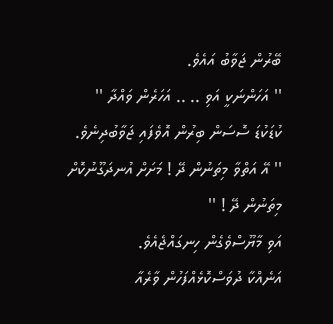ބޭރުން ޖަވާބު އައެވެ.
'' އަހަންނަކީ އަވި .. .. އަހަރެން ވައްދާ ''
ކުޑަކުޑަ ސޮސަން ބިރުން އޮވެފައި ޖަވާބުދިނެވެ.
'' އޭ އަތްވާ މިތަނުން ދޭ ! މަށަށް އުނދަގޫނުކޮށް މިތަނުން ދޭ ! ''
އަވި މާޔޫސްވެގެން ހިނގައްޖެއެވެ.
އަނެއްކާ ދުވަސްކޮޅެއްފަހުން ވާރެއާ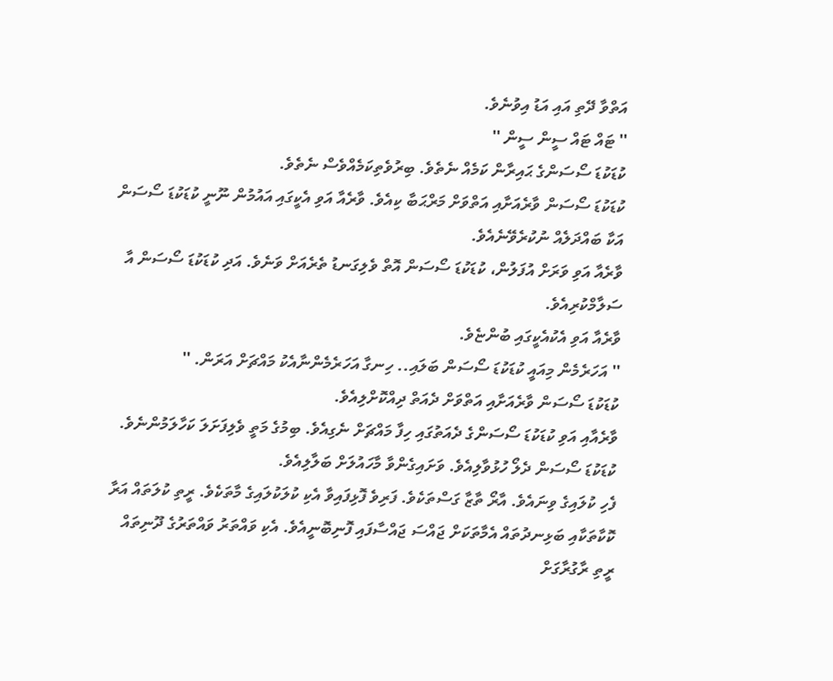އަތްވާ ދޭތި އައި އަޑު އިވުނެވެ.
'' ޓައް ޓައް ސީން ސީން ''
ކުޑަކުޑަ ސޯސަންގެ ޙައިރާން ކަމެއް ނެތެވެ. ބިރުވެތިކަމެއްވެސް ނެތެވެ.
ކުޑަކުޑަ ސޯސަން ވާރެއަށާއި އަތްވަށް މަރްޙަބާ ކިއެވެ. ވާރެއާ އަވި އެކީގައި އައުމުން ނޫނީ ކުޑަކުޑަ ސޯސަން އަކާ ބައްދަލެއް ނުކުރެވޭނެއެވެ.
ވާރެއާ އަވި ވަރަށް އުފަލުން، ކުޑަކުޑަ ސޯސަން އޮތް ވެލިގަނޑު ތެރެއަށް ވަނެވެ. އަދި ކުޑަކުޑަ ސޯސަން އާ ސަލާމްކުރިއެވެ.
ވާރެއާ އަވި އެކުއެކީގައި ބުންޏެވެ.
'' އަހަރެމެން މިއައީ ކުޑަކުޑަ ސޯސަން ބަލައި.. ހިނގާ އަހަރެމެންނާއެކު މައްޗަށް އަރަން. ''
ކުޑަކުޑަ ސޯސަން ވާރެއަށާއި އަތްވަށް ދެއަތް ދިއްކޮށްލިއެވެ.
ވާރެއާއި އަވި ކުޑަކުޑަ ސޯސަންގެ ދެއަތުގައި ހިފާ މައްޗަށް ނެގިއެވެ. ބިމުގެ މަތީ ވެލިފަށަލަ ކަހާލަމުންނެވެ.
ކުޑަކުޑަ ސޯސަން ދެލޯ ހުޅުވާލިއެވެ. ވަށައިގެންވާ މާހައުލަށް ބަލާލިއެވެ.
ފެހި ކުލައިގެ ވިނައެވެ. އާރޯ ތާޒާ ގަސްތަކެވެ. ފަރިވެ ފޮޅިފައިވާ އެކި ކުލަކުލައިގެ މާތަކެވެ. ރީތި ކުލަތައް އަރާ ކޮކާތަކާއި ބަޅިނދުތައް އެމާތަކަށް ޖައްސަ ޖައްސާފައި ފޮނިބޮނީއެވެ. އެކި ވައްތަރު ވައްތަރުގެ ދޫނިތައް ރީތި ރާގުރާގަށް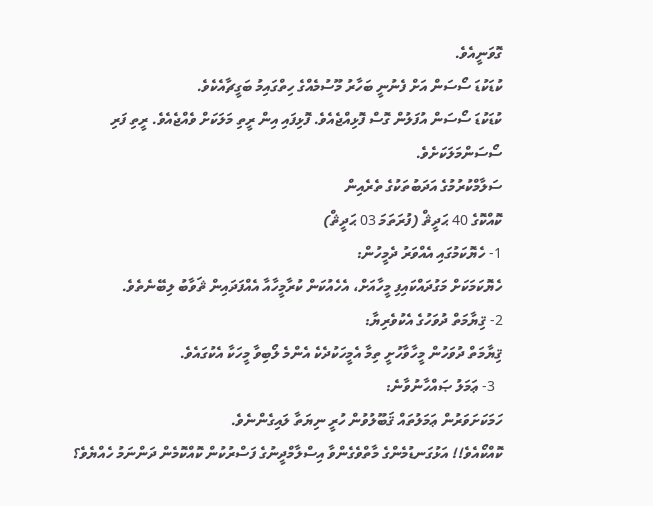ގޮވަނީއެވެ.
ކުޑަކުޑަ ސޯސަން އަށް ފެނުނީ ބަހާރު މޫސުމެއްގެ ހިތްގައިމު ބަގީޗާއެކެވެ.
ކުޑަކުޑަ ސޯސަން އުފަލުން ގޮސް ފޮޅިއްޖެއެވެ. ފޮޅިފައި އިން ރީތި މަލަކަށް ވެއްޖެއެވެ. ރީތި ފަރި ސޯސަންމަލަކަށެވެ.
ސަލާމްކުރުމުގެ އަދަބުތަކުގެ ތެރެއިން
ކޮއްކޮގެ 40 ޙަދީޘް (ފުރަތަމަ 03 ޙަދީޘް)
1- ހެޔޮކަމުގައި އެއްވަރު ދެމީހުން:
ހެޔޮކަމަކަށް މަގުދައްކައިފި މީހާއަށް، އެހެއުކަން ކުރާމީހާއާ އެއްފަދައިން ޘަވާބު ލިބޭނެތެވެ.
2- ޤިޔާމަތް ދުވަހުގެ އެކުވެރިޔާ:
ޤިޔާމަތް ދުވަހުން މީހާވާހުށީ ތިމާ އެމީހަކުދެކެ އެންމެ ލޯބިވާ މީހަކާ އެކުގައެވެ.
  3- ޢަމަލު ޞައްހާނުވާނެ:
ހަމަކަށަވަރުން ޢަމަލުތައް ޤަބޫލުވުން ހުރީ ނިޔަތާ ލައިގެންނެވެ.
ކޮއްކޯއެވެ!! އަޅުގަނޑުމެންގެ މާތްވެގެންވާ އިސްލާމްދީނުގެ ފަސްރުކުން ކޮއްކޮމެން ދަންނަމު ހެއްޔެވެ؟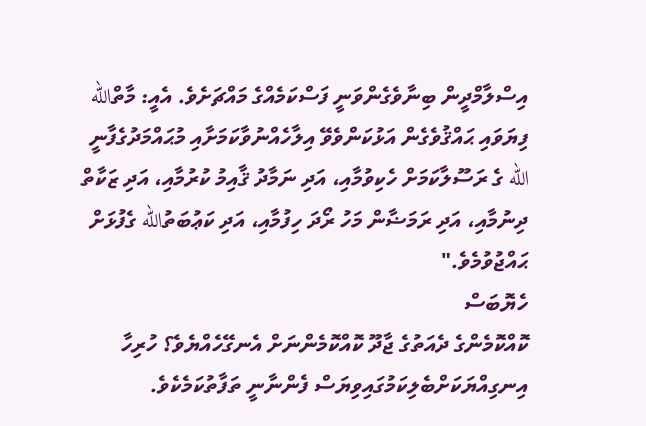އިސްލާމްދީން ބިނާވެގެންވަނީ ފަސްކަމެއްގެ މައްޗަށެވެ. އެއީ: މާތްالله ފިޔަވައި ޙައްޤުވެގެން އަޅުކަންވެވޭ އިލާހެއްނުވާކަމަށާއި މުޙައްމަދުގެފާނީ الله ގެ ރަސޫލާކަމަށް ހެކިވުމާއި، އަދި ނަމާދު ޤާއިމު ކުރުމާއި، އަދި ޒަކާތް ދިނުމާއި، އަދި ރަމަޟާން މަހު ރޯދަ ހިފުމާއި، އަދި ކަޢުބަތުالله ގެފުޅަށް ޙައްޖުވުމެވެ."
ހެޔޮބަސް
ކޮއްކޮމެންގެ ދެއަތުގެ ޖާދޫ ކޮއްކޮމެންނަށް އެނގޭހެއްޔެވެ؟ ހުރިހާ އިނގިއްޔަކަށްބެލިކަމުގައިވިޔަސް ފެންނާނީ ތަފާތުކަމެކެވެ.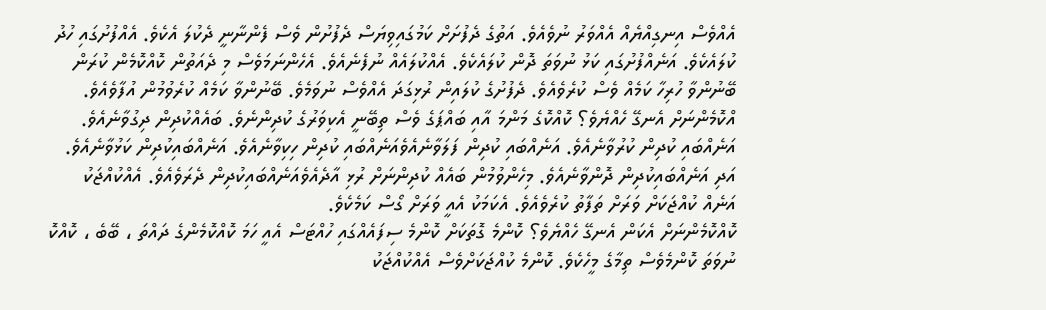އެއްވެސް އިނގިއްޔެއް އެއްވަރު ނުވެއެވެ. އަތުގެ ދެފުށަށް ކަމުގައިވިޔަސް ދެފުށުން ވެސް ފެންނާނީ ދެކުލަ އެކެވެ. އެއްފުށުގައި ހުދު ކުލައެކެވެ. އަނެއްފުށުގައި ކަޅު ނުވަތަ ދޮން ކުލައެކެވެ. އެއްކުލައެއް ނުފެނެއެވެ. އެހެންނަމަވެސް މި ދެއަތުން ކޮއްކޮމެން ކުރަން ބޭނުންވާ ހުރިހާ ކަމެއް ވެސް ކުރެވެއެވެ. ދެފުށުގެ ކުލައިން ރުޅިގަދަ އެއްވެސް ނުވަމެވެ. ބޭނުންވާ ކަމެއް ކުރެވުމުން އުފާވެއެވެ.
އްކޮމެންނަށް އެނގޭ ހެއްޔެވެ؟ ކޮއްކޮގެ މަންމަ އާއި ބައްޕަގެ ވެސް ތިބޭނީ އެކިވަރުގެ ކުދިންނެވެ. ބައެއްކުދިން ދިގުވާނެއެވެ. އަނެއްބައި ކުދިން ކުރުވާނެއެވެ. އަނެއްބައި ކުދިން ފަލަވާނެއެވެއަނެއްބައި ކުދިން ހިކިވާނެއެވެ. އަނެއްބައިކުދިން ކަޅުވާނެއެވެ. އަދި އަނެއްބައިކުދިން ދޮންވާނެއެވެ. މިހެންވުމުން ބައެއް ކުދިންނަށް ރުޅި އާދެއެވެއަނެއްބައިކުދިން ދެރަވެއެވެ. އެއްކުއްޖަކު އަނެއް ކުއްޖަކަށް ވަރަށް ތަފާތު ކުރެވެއެވެ. އެކަމަކު އެއީ ވަރަށް ގޯސް ކަމެކެވެ.
ކޮއްކޮމެންނަށް އެކަން އެނގޭ ހެއްޔެވެ؟ ކޮންމެ ގޮތަކަށް ކޮންމެ ސިފައެއްގައި ހުއްޓަސް އެއީ ހަމަ ކޮއްކޮމެންގެ ދައްތަ ، ބޭބެ ، ކޮއްކޮ ނުވަތަ ކޮންމެވެސް ތިމާގެ މީހެކެވެ. ކޮންމެ ކުއްޖަކަށްވެސް އެއްކުއްޖަކު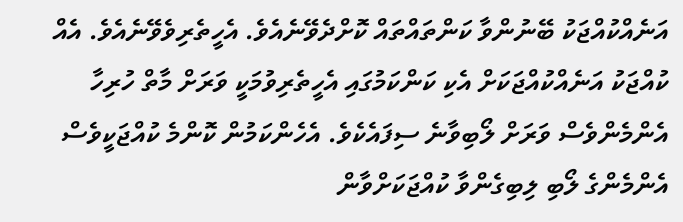އަނެއްކުއްޖަކު ބޭނުންވާ ކަންތައްތައް ކޮށްދެވޭނެއެވެ. އެހީތެރިވެވޭނެއެވެ. އެއް ކުއްޖަކު އަނެއްކުއްޖަކަށް އެކި ކަންކަމުގައި އެހީތެރިވުމަކީ ވަރަށް މާތް ހުރިހާ އެންމެންވެސް ވަރަށް ލޯބިވާނެ ސިފައެކެވެ. އެހެންކަމުން ކޮންމެ ކުއްޖަކީވެސް އެންމެންގެ ލޯބި ލިބިގެންވާ ކުއްޖަކަށްވާން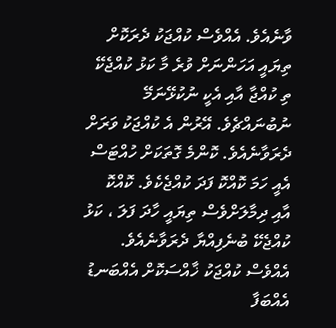ވާނެއެވެ. އެއްވެސް ކުއްޖަކު ދެރަކޮށް ތިޔައީ އަހަންނަށް ވުރެ މާ ކަޅު ކުއްޖެކޭ ތި ކުއްޖާ އާއި އެކީ ނުކުޅޭނަމޭ ނުބުނައްޗެވެ. އޭރުން އެ ކުއްޖަކު ވަރަށް ދެރަވާނެއެވެ. ކޮންމެ ގޮތަކަށް ހުއްޓަސް އެއީ ހަމަ ކޮއްކޮ ފަދަ ކުއްޖެކެވެ. ކޮއްކޮ އާއި ދިމާލަށްވެސް ތިޔައީ ހާދަ ފަލަ ، ކަޅު ކުއްޖެކޭ ބުނެފިއްޔާ ދެރަވާނެއެވެ. އެއްވެސް ކުއްޖަކު ޚާއްސަކޮށް އެއްބަނޑު އެއްބަފާ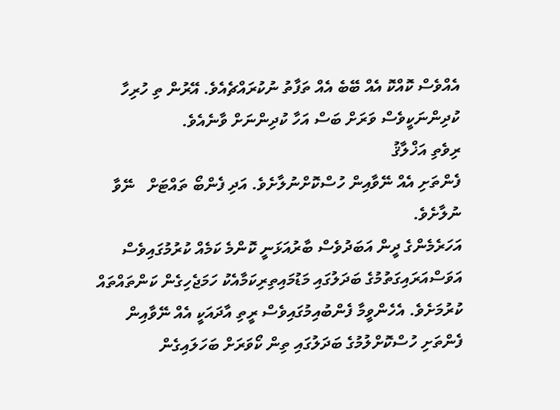އެއްވެސް ކޮއްކޮ އެއް ބޭބެ އެއް ތަފާތު ނުކުރައްޗެއެވެ. އޭރުން ތި ހުރިހާ ކުދިންނަކީވެސް ވަރަށް ބަސް އަހާ ކުދިންނަށް ވާނެއެވެ.
ރިވެތި އަޚްލާޤު
ފެންތަށި އެއް ނޭވާއިން ހުސްކޮށްނުލާށެވެ. އަދި ފެންބޯ ތައްޓަށް   ނޭވާ ނުލާށެވެ.
އަހަރެމެންގެ ދީން އަބަދުވެސް ބާރުއަޅަނީ ކޮންމެ ކަމެއް ކުރުމުގައިވެސް އަވަސްއަރައިގަތުމުގެ ބަދަލުގައި މަޑުމައިތިރިކަމާއެކު ހަމަޖެހިގެން ކަންތައްތައް ކުރުމަށެވެ. އެހެންވީމާ ފެންބުއިމުގައިވެސް ރީތި އާދައަކީ އެއް ނޭވާއިން ފެންތަށި ހުސްކޮށްލުމުގެ ބަދަލުގައި ތިން ކޯވަރަށް ބަހަލައިގެން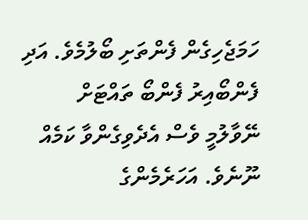ހަމަޖެހިގެން ފެންތަށި ބޯލުމެވެ. އަދި ފެންބޯއިރު ފެންބޯ ތައްޓަށް ނޭވާލުމީ ވެސް އެދެވިގެންވާ ކަމެއް ނޫނެވެ. އަހަރެމެންގެ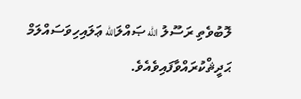ލޮބުވެތި ރަސޫލު الله ޞައްލަالله ޢަލައިހިވަސައްލަމް ޙަދީޘްކުރައްވާފައިވެއެވެ.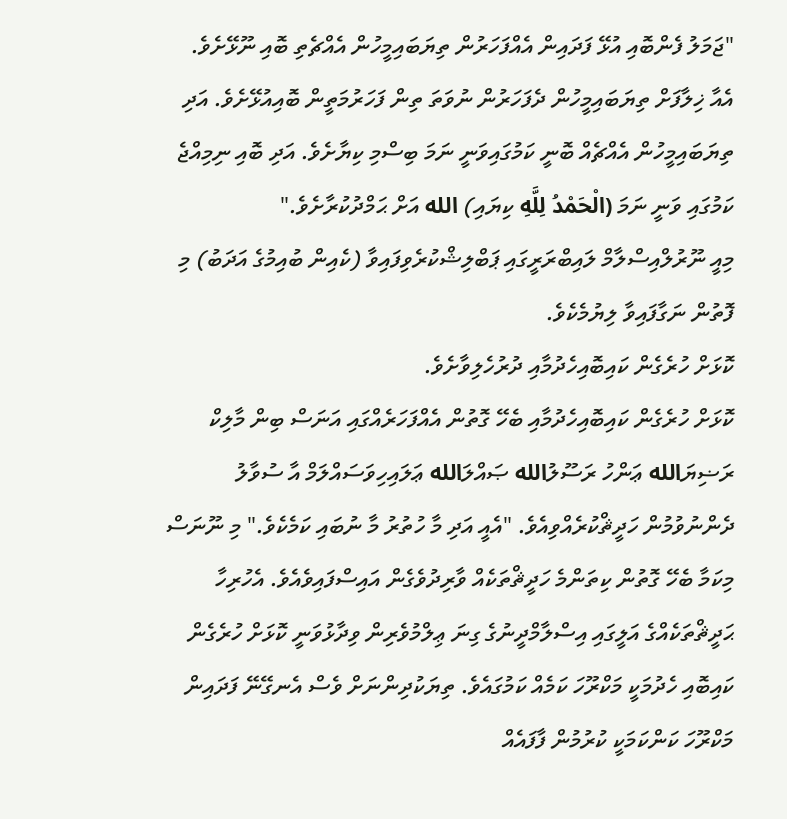"ޖަމަލު ފެންބޮއި އުޅޭ ފަދައިން އެއްފަހަރުން ތިޔަބައިމީހުން އެއްޗެތި ބޮއި ނޫޅޭށެވެ. އެއާ ޚިލާފަށް ތިޔަބައިމީހުން ދެފަހަރުން ނުވަތަ ތިން ފަހަރުމަތީން ބޮއިއުޅޭށެވެ. އަދި ތިޔަބައިމީހުން އެއްޗެއް ބޮނީ ކަމުގައިވަނީ ނަމަ ބިސްމި ކިޔާށެވެ. އަދި ބޮއި ނިމިއްޖެ ކަމުގައި ވަނީ ނަމަ (الْحَمْدُ لِلَّهِ ކިޔައި) الله އަށް ޙަމްދުކުރާށެވެ."
މިއީ ނޫރުލްއިސްލާމް ލައިބްރަރީގައި ޕަބްލިޝްކުރެވިފައިވާ (ކެއިން ބުއިމުގެ އަދަބު) މި ފޮތުން ނަގާފައިވާ ލިޔުމެކެވެ.
ކޮޅަށް ހުރެގެން ކައިބޮއިހެދުމާއި ދުރުހެލިވާށެވެ.
ކޮޅަށް ހުރެގެން ކައިބޮއިހެދުމާއި ބެހޭ ގޮތުން އެއްފަހަރެއްގައި އަނަސް ބިން މާލިކް ރަޟިޔަالله ޢަންހު ރަސޫލުالله ޞައްލަالله ޢަލައިހިވަސައްލަމް އާ ސުވާލު ދެންނުވުމުން ހަދީޘްކުރެއްވިއެވެ. "އެއީ އަދި މާ ހުތުރު މާ ނުބައި ކަމެކެވެ." މި ނޫނަސް މިކަމާ ބެހޭ ގޮތުން ކިތަންމެ ހަދީޘްތަކެއް ވާރިދުވެގެން އައިސްފައިވެއެވެ. އެހުރިހާ ޙަދީޘްތަކެއްގެ އަލީގައި އިސްލާމްދީނުގެ ގިނަ ޢިލްމުވެރިން ވިދާޅުވަނީ ކޮޅަށް ހުރެގެން ކައިބޮއި ހެދުމަކީ މަކްރޫހަ ކަމެއް ކަމުގައެވެ. ތިޔަކުދިންނަށް ވެސް އެނގޭނޭ ފަދައިން މަކްރޫހަ ކަންކަމަކީ ކުރުމުން ފާފައެއް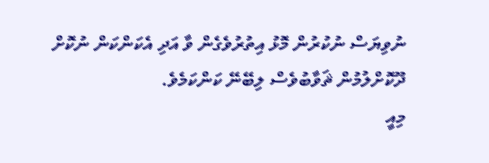ނުވިޔަސް ނުކުރުން މޮޅު އިތުރުވެގެން ވާ އަދި އެކަންކަން ނުކޮށް ދޫކޮށްލުމުން ޘަވާބުވެސް ލިބޭނޭ ކަންކަމެވެ.
މިއީ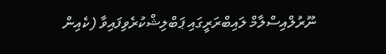ނޫރުލްއިސްލާމް ލައިބްރަރީގައި ޕަބްލިޝްކުރެވިފައިވާ (ކެއިން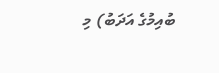ބުއިމުގެ އަދަބު) މި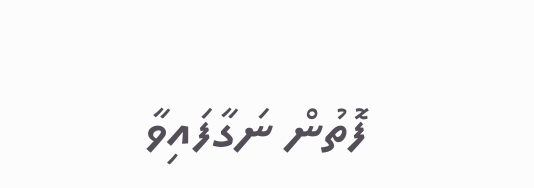ފޮތުން ނަގާފައިވާ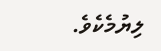ލިޔުމެކެވެ.